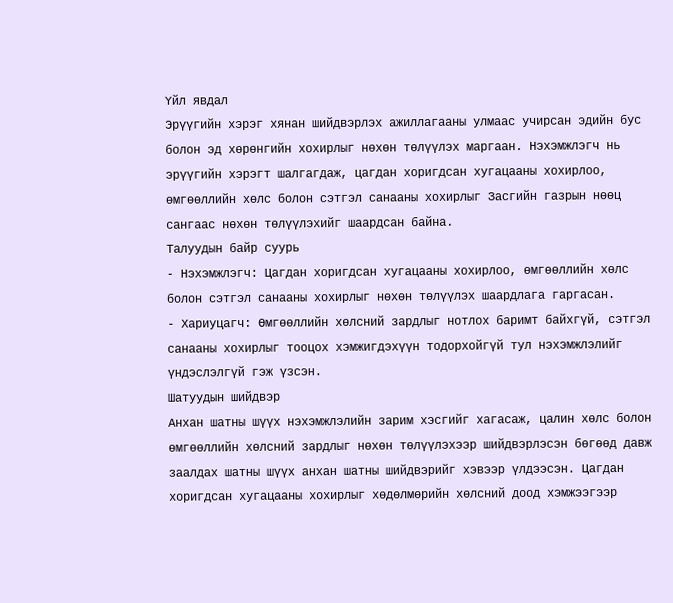Үйл явдал
Эрүүгийн хэрэг хянан шийдвэрлэх ажиллагааны улмаас учирсан эдийн бус болон эд хөрөнгийн хохирлыг нөхөн төлүүлэх маргаан. Нэхэмжлэгч нь эрүүгийн хэрэгт шалгагдаж, цагдан хоригдсан хугацааны хохирлоо, өмгөөллийн хөлс болон сэтгэл санааны хохирлыг Засгийн газрын нөөц сангаас нөхөн төлүүлэхийг шаардсан байна.
Талуудын байр суурь
- Нэхэмжлэгч: Цагдан хоригдсан хугацааны хохирлоо, өмгөөллийн хөлс болон сэтгэл санааны хохирлыг нөхөн төлүүлэх шаардлага гаргасан.
- Хариуцагч: Өмгөөллийн хөлсний зардлыг нотлох баримт байхгүй, сэтгэл санааны хохирлыг тооцох хэмжигдэхүүн тодорхойгүй тул нэхэмжлэлийг үндэслэлгүй гэж үзсэн.
Шатуудын шийдвэр
Анхан шатны шүүх нэхэмжлэлийн зарим хэсгийг хагасаж, цалин хөлс болон өмгөөллийн хөлсний зардлыг нөхөн төлүүлэхээр шийдвэрлэсэн бөгөөд давж заалдах шатны шүүх анхан шатны шийдвэрийг хэвээр үлдээсэн. Цагдан хоригдсан хугацааны хохирлыг хөдөлмөрийн хөлсний доод хэмжээгээр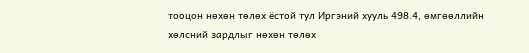тооцон нөхөн төлөх ёстой тул Иргэний хууль 498.4, өмгөөллийн хөлсний зардлыг нөхөн төлөх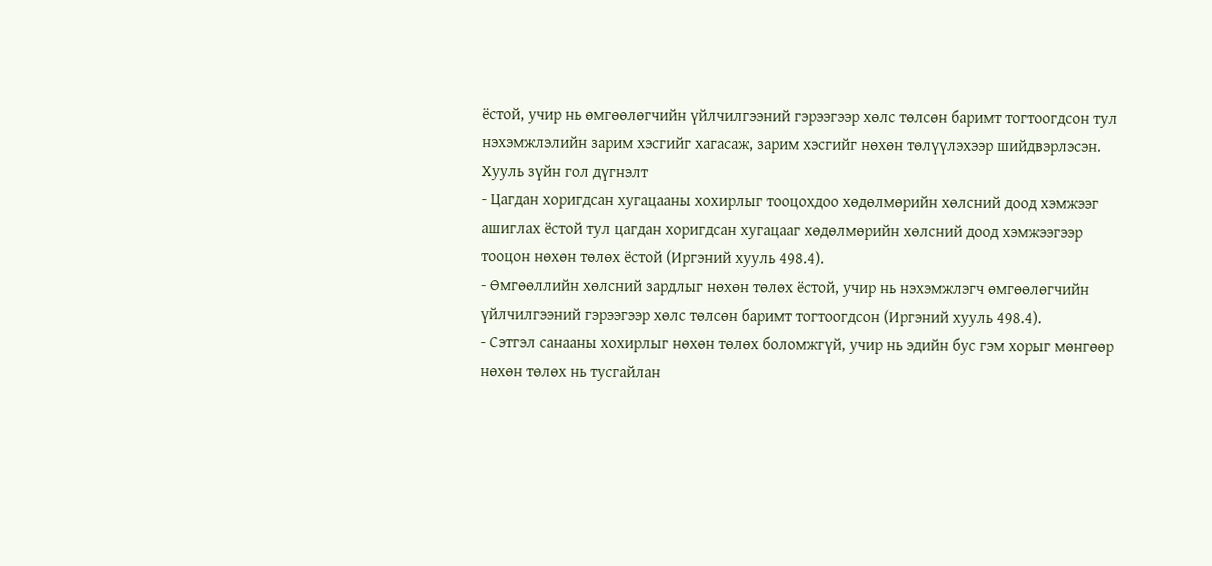ёстой, учир нь өмгөөлөгчийн үйлчилгээний гэрээгээр хөлс төлсөн баримт тогтоогдсон тул нэхэмжлэлийн зарим хэсгийг хагасаж, зарим хэсгийг нөхөн төлүүлэхээр шийдвэрлэсэн.
Хууль зүйн гол дүгнэлт
- Цагдан хоригдсан хугацааны хохирлыг тооцохдоо хөдөлмөрийн хөлсний доод хэмжээг ашиглах ёстой тул цагдан хоригдсан хугацааг хөдөлмөрийн хөлсний доод хэмжээгээр тооцон нөхөн төлөх ёстой (Иргэний хууль 498.4).
- Өмгөөллийн хөлсний зардлыг нөхөн төлөх ёстой, учир нь нэхэмжлэгч өмгөөлөгчийн үйлчилгээний гэрээгээр хөлс төлсөн баримт тогтоогдсон (Иргэний хууль 498.4).
- Сэтгэл санааны хохирлыг нөхөн төлөх боломжгүй, учир нь эдийн бус гэм хорыг мөнгөөр нөхөн төлөх нь тусгайлан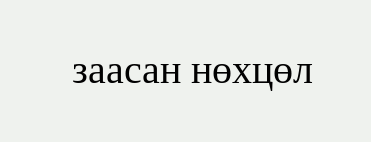заасан нөхцөл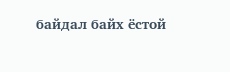байдал байх ёстой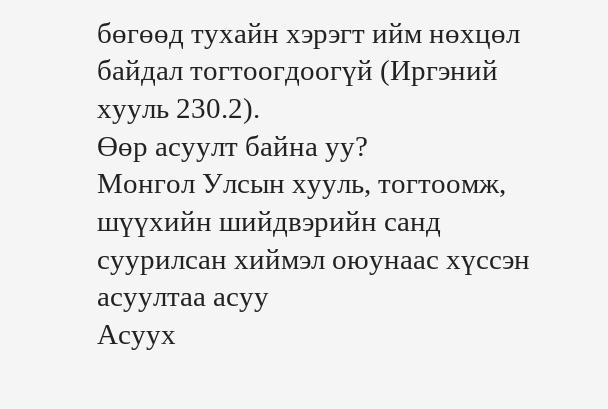бөгөөд тухайн хэрэгт ийм нөхцөл байдал тогтоогдоогүй (Иргэний хууль 230.2).
Өөр асуулт байна уу?
Монгол Улсын хууль, тогтоомж, шүүхийн шийдвэрийн санд суурилсан хиймэл оюунаас хүссэн асуултаа асуу
Асуух